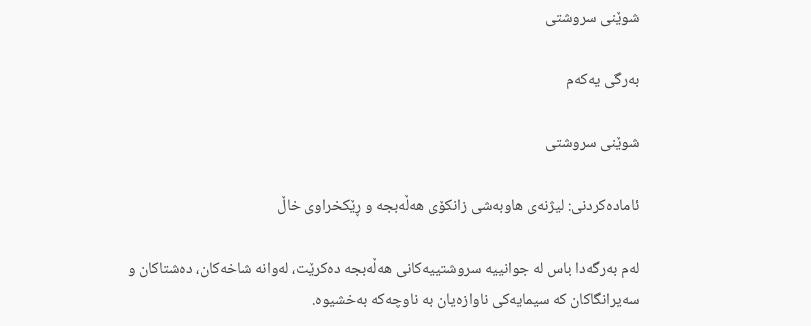شوێنی سروشتی

بەرگی یەکەم

شوێنی سروشتی

ئامادەکردنی: لیژنه‌ی هاوبه‌شی زانكۆی هه‌ڵه‌بجه‌ و ڕێكخراوی خاڵ

لەم بەرگەدا باس لە جوانییە سروشتییەکانی هەڵەبجە دەکرێت، لەوانە شاخەکان، دەشتاکان و سەیرانگاکان کە سیمایەکی ناوازەیان بە ناوچەکە بەخشیوە.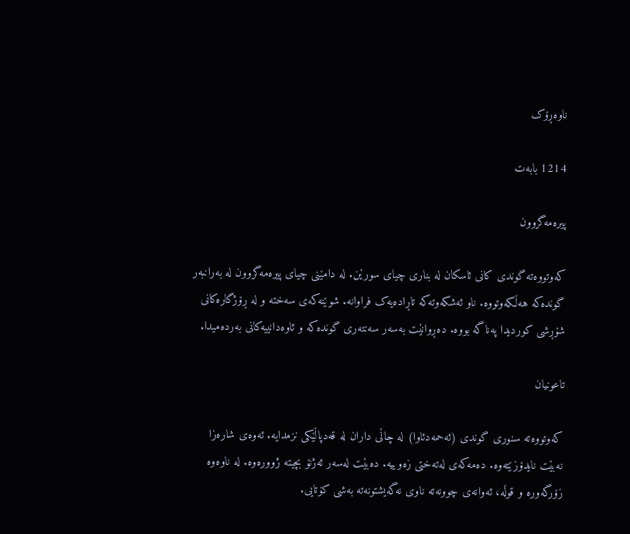ناوەڕۆک

1214 بابەت

پیرەمەگروون

کەوتووەتە گوندی کانی ئاسکان لە بناری چیای سورێن. لە دامێنی چیای پیرەمەگروون لە بەرانبەر گوندەکە هەڵکەوتووە. ناو ئەشکەوتەکە تاڕادەیەک فراوانە. شوێنەکەی سەختە و لە ڕۆژگارەکانی شۆڕشی کوردیدا پەناگە بووە. دەڕوانێت بەسەر سەنتەری گوندەکە و ئاوەدانییەکانی بەردەمیدا.

تاعونیان

کەوتووەتە سنوری گوندی (ئەحمەدئاوا) لە چاڵی داران لە قەدپاڵێکی نزمدایە. ئەوەی شارەزا نەبێت نایدۆزێتەوە. دەمەکەی لەتەختی زەوییە. دەبێت لەسەر ئەژنۆ بچیتە ژوورەوە. لە ناوەوە زۆرگەورە و قوڵە، ئەوانەی چوونەتە ناوی نەگەیشتونەتە بەشی کۆتایی.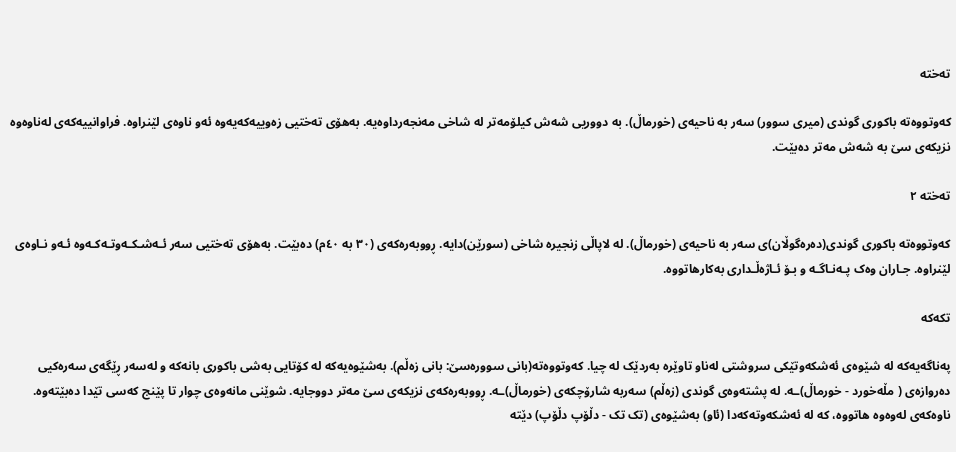تەخته

کەوتووەتە‌ باکوری گوندی (میری سوور) سەر به ‌ناحیەی (خورماڵ). بە دووریی شەش کیلۆمەتر لە شاخی مەنجەرداوەیە. بەهۆی تەختیی زەوییەکەیەوە ئەو ناوەی لێنراوە. فراوانییەکەی لەناوەوە نزیکەی سێ بە شەش مەتر دەبێت.

تەختە ٢

کەوتووەتە باکوری گوندی(دەرەگوڵان)ی سەر به ‌ناحیەی (خورماڵ). لە لاپاڵی زنجیرە شاخی (سورێن)دایە. ڕووبەرەکەی (٣٠ بە ٤٠م) دەبێت. بەهۆی تەختیی سەر ئـەشـکـەوتـەکـەوە ئـەو نـاوەی لێنراوە. جـاران وەک پـەنـاگـە و بـۆ ئـاژەڵـداری بەکارهاتووە.

تکەکە

پەناگەیەکە لە شێوەی ئەشکەوتێکی سروشتی لەناو تاوێرە بەردێک لە چیا. کەوتووەتە(بانی سوورەسێ: بانی زەڵم). بەشێوەیەکە لە کۆتایی بەشی باکوری بانەکە و لەسەر ڕێگەی سەرەکیی دەروازەی ( مڵەخورد - خورماڵ)ـە. لە پشتەوەی گوندی (زەڵم) سەربە شارۆچکەی (خورماڵ)ـە. ڕووبەرەکەی نزیکەی سێ مەتر دووجایە. شوێنی مانەوەی چوار تا پێنج کەسی تێدا دەبێتەوە. ناوەکەی لەوەوە هاتووە، کە لە ئەشکەوتەکەدا (ئاو) بەشێوەی (تک تک - دڵۆپ دڵۆپ) دێتە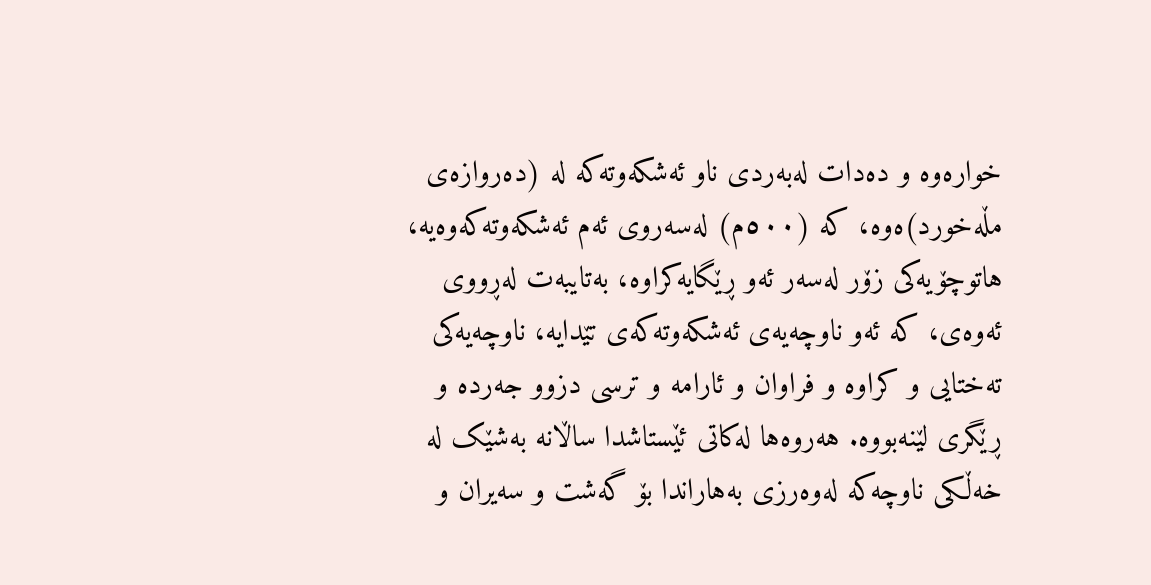خوارەوە و دەدات لەبەردی ناو ئەشکەوتەکە لە (دەروازەی مڵەخورد)ەوە، کە (٥٠٠م) لەسەروی ئەم ئەشکەوتەکەوەیە، هاتوچۆیەکی زۆر لەسەر ئەو ڕێگایەکراوە، بەتایبەت لەڕووی ئەوەی، کە ئەو ناوچەیەی ئەشکەوتەکەی تێدایە، ناوچەیەکی تەختایی و کراوە و فراوان و ئارامە و ترسی دزوو جەردە و ڕێگری لێنەبووە. هەروەها لەکاتی ئێستاشدا ساڵانە بەشێک لە خەڵکی ناوچەکە لەوەرزی بەهاراندا بۆ گەشت و سەیران و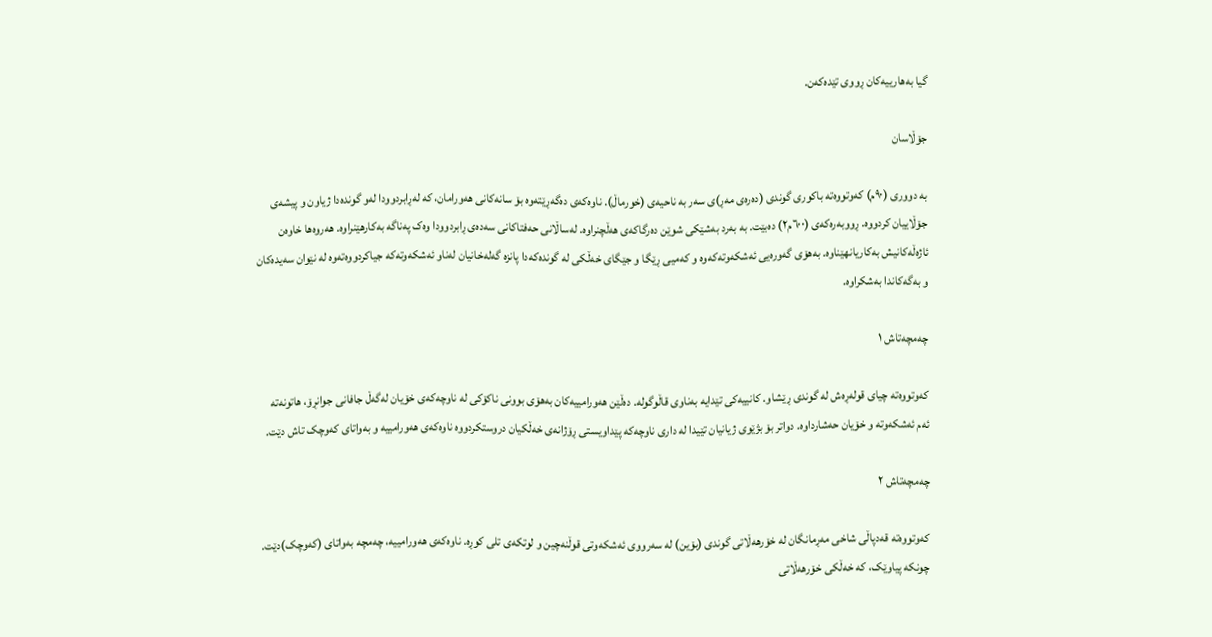گیا بەهارییەکان ڕووی تێدەکەن‌.

جۆڵاسان

بە دووری (٩٠م) کەوتووەتە باکوری گوندی (دەرەی مەڕ)ی سەر به ‌ناحیەی (خورماڵ). ناوەکەی دەگەڕێتەوە بۆ سانەکانی هەورامان، کە لەڕابردوودا لەو گوندەدا ژیاون و پیشەی جۆڵاییان کردووه. ڕووبەرەکەی (٦٠٠م٢) دەبێت. بە بەرد بەشێکی شوێن دەرگاکەی هەڵچنراوە. لەساڵانی حەفتاکانی سەدەی ڕابردوودا وەک پەناگه بەکارهێنراوە. هەروەها خاوەن ئاژەڵەکانیش بەکاریانهێناوە. بەهۆی گەورەیی ئەشکەوتەکەوە و کەمیی ڕێگا و جێگای خەڵکی لە گوندەکەدا پانزە گەلەخانیان لەناو ئەشکەوتەکە جیاکردووەتەوە لە نێوان سەیدەکان و بەگەکاندا بەشکراوە.

چەمچەتاش ١

کەوتووەتە چیای قولەڕەش لە گوندی ڕێشاو. کانییەکی تێدایە بەناوی قاڵوگولە. دەڵێن هەورامییەکان بەهۆی بوونی ناکۆکی لە ناوچەکەی خۆیان لەگەڵ جافانی جوانڕۆ، هاتونەتە ئەم ئەشکەوتە و خۆیان حەشارداوە. دواتر بۆ بژێوی ژیانیان تێیدا لە داری ناوچەکە پێداویستی ڕۆژانەی خەڵکیان دروستکردووە ناوەکەی هەورامییە و بەواتای کەوچک تاش دێت.

چەمچەتاش ٢

کەوتووەتە قەدپاڵی شاخی مەڕمانگان لە خۆرهەڵاتی‌ گوندی (بۆین) لە سەرووی ئەشکەوتی قوڵنەچین و لوتکەی تلی کوڕە. ناوەکەی هەورامییە، چەمچە بەواتای (کەوچک)دێت. چونکە پیاوێک، کە خەڵکی خۆرهەڵاتی‌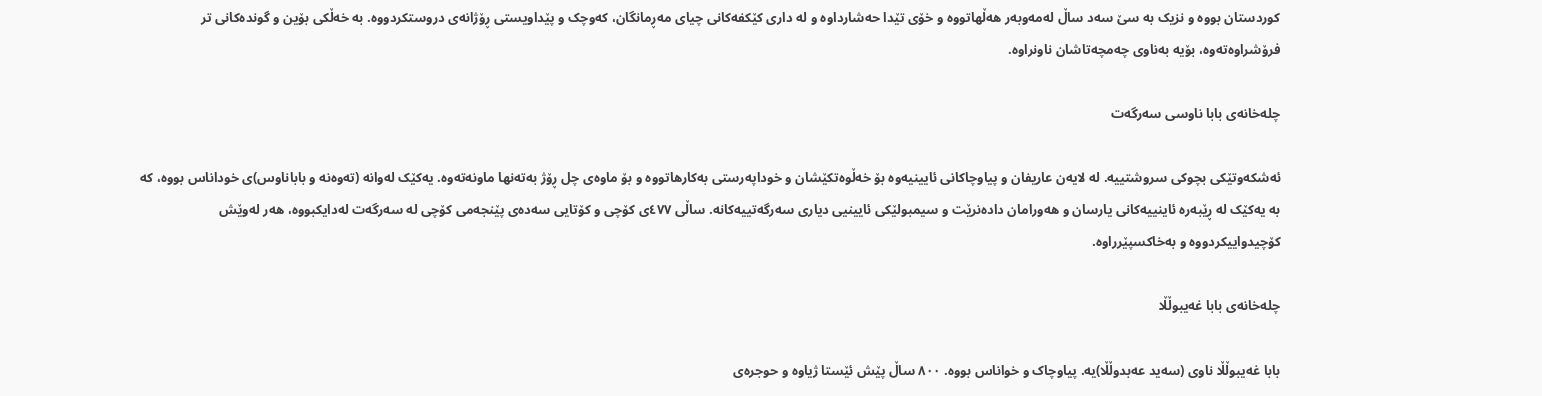کوردستان بووە و نزیک بە سێ سەد ساڵ لەمەوبەر هەڵهاتووە و خۆی تێدا حەشارداوە و لە داری کێکفەکانی چیای مەڕمانگان، کەوچک و پێداویستی ڕۆژانەی دروستکردووە. بە خەڵکی بۆین و گوندەکانی تر فرۆشراوەتەوە، بۆیە بەناوی چەمچەتاشان ناونراوە.

چلەخانەی بابا ناوسی سەرگەت

ئەشکەوتێکی بچوکی سروشتییە. لە لایەن عاریفان و پیاوچاکانی ئایینیەوە بۆ خەڵوەتکێشان و خوداپەرستی بەکارهاتووە و بۆ ماوەی چل ڕۆژ بەتەنها ماونەتەوە. یەکێک لەوانە (تەوەنە و باباناوس)ی خوداناس بووە، کە بە یەکێک لە ڕێبەرە ئاینییەکانی یارسان و هەورامان دادەنرێت و سیمبولێکی ئایینیی دیاری سەرگەتییەکانە. ساڵی ٤٧٧ی کۆچی و کۆتایی سەدەی پێنجەمی کۆچی لە سەرگەت لەدایکبووە، هەر لەوێش کۆچیدواییکردووە و بەخاکسپێرراوە.

چلەخانەی بابا غەیبوڵڵا

بابا غەیبوڵڵا ناوی (سەید عەبدوڵڵا)یە. پیاوچاک و خواناس بووە. ٨٠٠ ساڵ پێش ئێستا ژیاوە و حوجرەی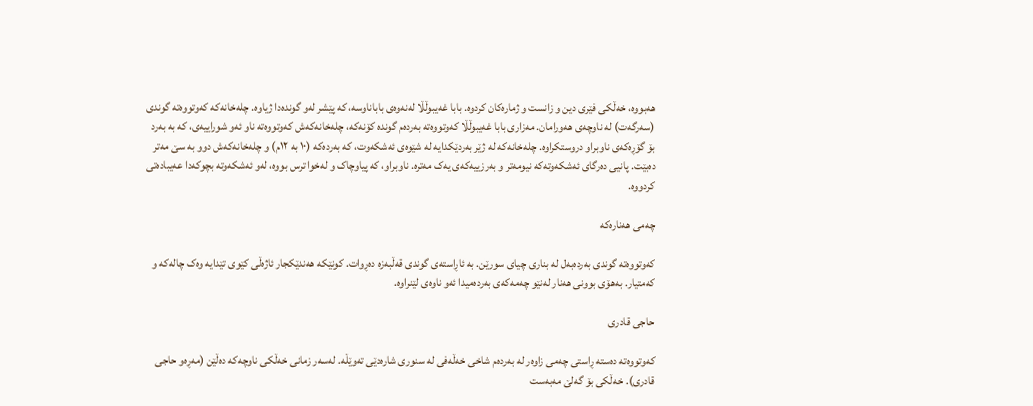هەبووە، خەڵکی فێری دین و زانست و ژمارەکان کردوە. بابا غەیبوڵڵا لەنەوەی باباناوسە، کە پێشر لەو گوندەدا ژیاوە. چلەخانەکە کەوتووەتە گوندی (سەرگەت) لە ناوچەی هەورامان. مەزاری بابا غەیبوڵڵا کەوتووەتە بەردەم گوندە کۆنەکە، چلەخانەکەش کەوتووەتە ناو ئەو شوراییەی، کە بە بەرد بۆ گۆڕەکەی ناوبراو دروستکراوە. چلەخانەکە لە ژێر بەردێکدایە لە شێوەی ئەشکەوت، کە بەردەکه (١٠ بە ١٢م) و چلەخانەکەش دوو بە سێ مەتر دەبێت. پانیی دەرگای ئەشکەوتەکە نیومەتر و بەرزییەکەی یەک مەترە. ناوبراو، کە پیاوچاک و لەخوا ترس بووە، لەو ئەشکەوتە بچوکەدا عەیبادەتی کردووە.

چەمی هەنارەکە

کەوتووەتە گوندی بەردەبەل لە بناری چیای سورێن. بە ئاڕاستەی گوندی قەڵبەزە دەڕوات. کونێکە هەندێکجار ئاژەڵی کێوی تێدایە وەک چالەکە و کەمتیار. بەهۆی بوونی هەنار لەنێو چەمەکەی بەردەمیدا ئەو ناوەی لێنراوە.

حاجی قادری

کەوتووەتە دەستە ڕاستی چەمی زاوەر لە بەردەم شاخی خەڵەفی لە سنوری شارەدێی تەوێڵە. لەسەر زمانی خەڵکی ناوچەکە دەڵێن (مەڕەو حاجی قادری). خەڵکی بۆ گەلێ مەبەست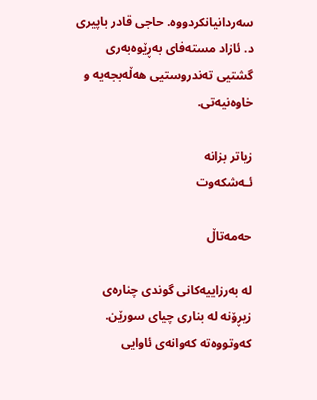سەردانیانکردووە. حاجی قادر باپیری د. ئازاد مستەفای بەڕێوەبەری گشتیی تەندروستیی هەڵەبجەیە و خاوەنیەتی.

زیاتر بزانە
ئـەشکەوت

حەمەتاڵ

لە بەرزاییەکانی گوندی چنارەی زیڕۆنە لە بناری چیای سورێن. کەوتووەتە کەوانەی ئاوایی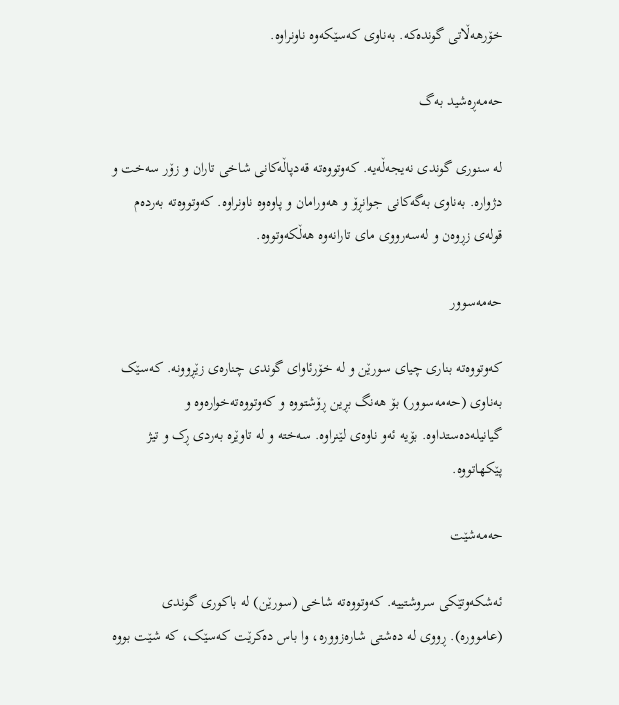خۆرهەڵاتی‌ گوندەکە. بەناوی کەسێکەوە ناونراوە.

حەمەڕەشید بەگ

لە سنوری گوندی نەیجەڵەیە. کەوتووەتە قەدپاڵەکانی شاخی تاران و زۆر سەخت و دژوارە. بەناوی بەگەکانی جوانڕۆ و هەورامان و پاوەوە ناونراوە. کەوتووەتە بەردەم قولەی زڕوەن و لەسەرووی مای تارانەوە هەڵکەوتووە.

حەمەسوور

کەوتووەتە بناری چیای سورێن و لە خۆرئاوای گوندی چنارەی زێڕوونە. کەسێک بەناوی (حەمەسوور) بۆ هەنگ بڕین ڕۆشتووە و کەوتووەتەخوارەوە و گیانیلەدەستداوە. بۆیە ئەو ناوەی لێنراوە. سەختە و لە تاوێرە بەردی ڕک و تیژ پێکهاتووە.

حەمەشێت

ئەشکەوتێکی سروشتییە. کەوتووەتە شاخی (سورێن) لە باکوری گوندى (عاموورە). ڕووى لە دەشتى شارەزوورە، وا باس دەکرێت کەسێک، کە شێت بووە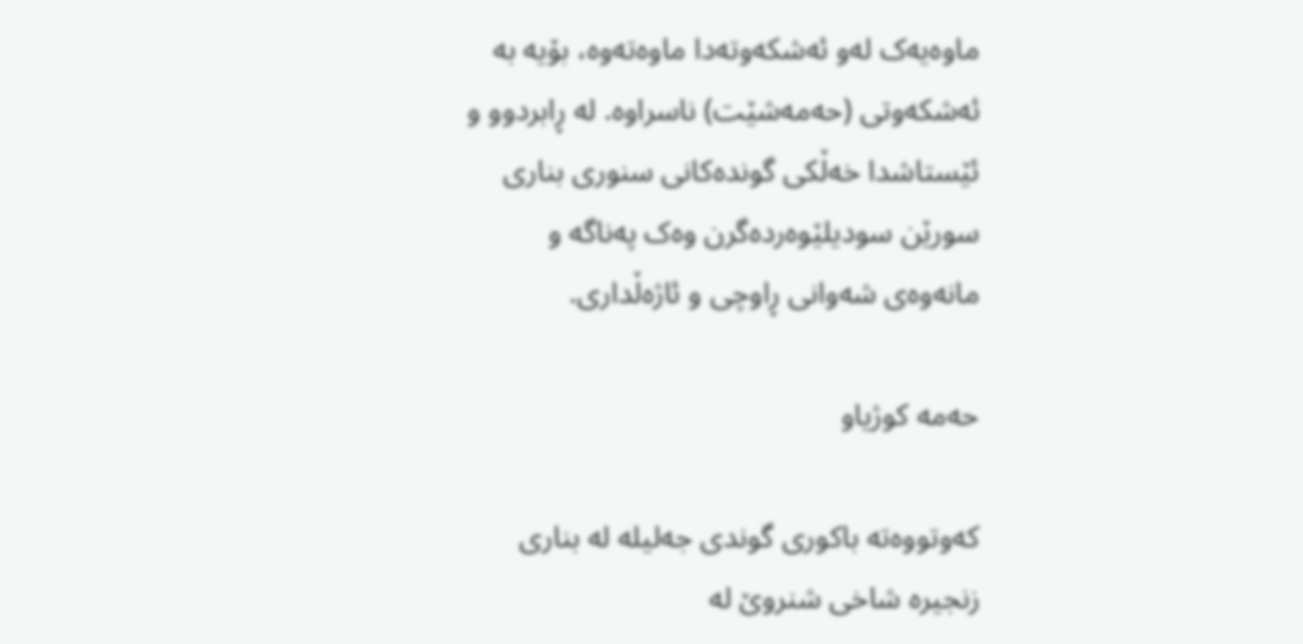ماوەیەک لەو ئەشکەوتەدا ماوەتەوە، بۆیە بە ئەشکەوتى (حەمەشێت) ناسراوە. لە ڕابردوو و ئێستاشدا خەڵکى گوندەکانى سنورى بنارى سورێن سودیلێوەردەگرن وەک پەناگە و مانەوەى شەوانى ڕاوچى و ئاژەڵدارى.

حەمە کوژیاو

کەوتووەتە باکوری گوندی جەلیلە لە بناری زنجيرە شاخی شنروێ لە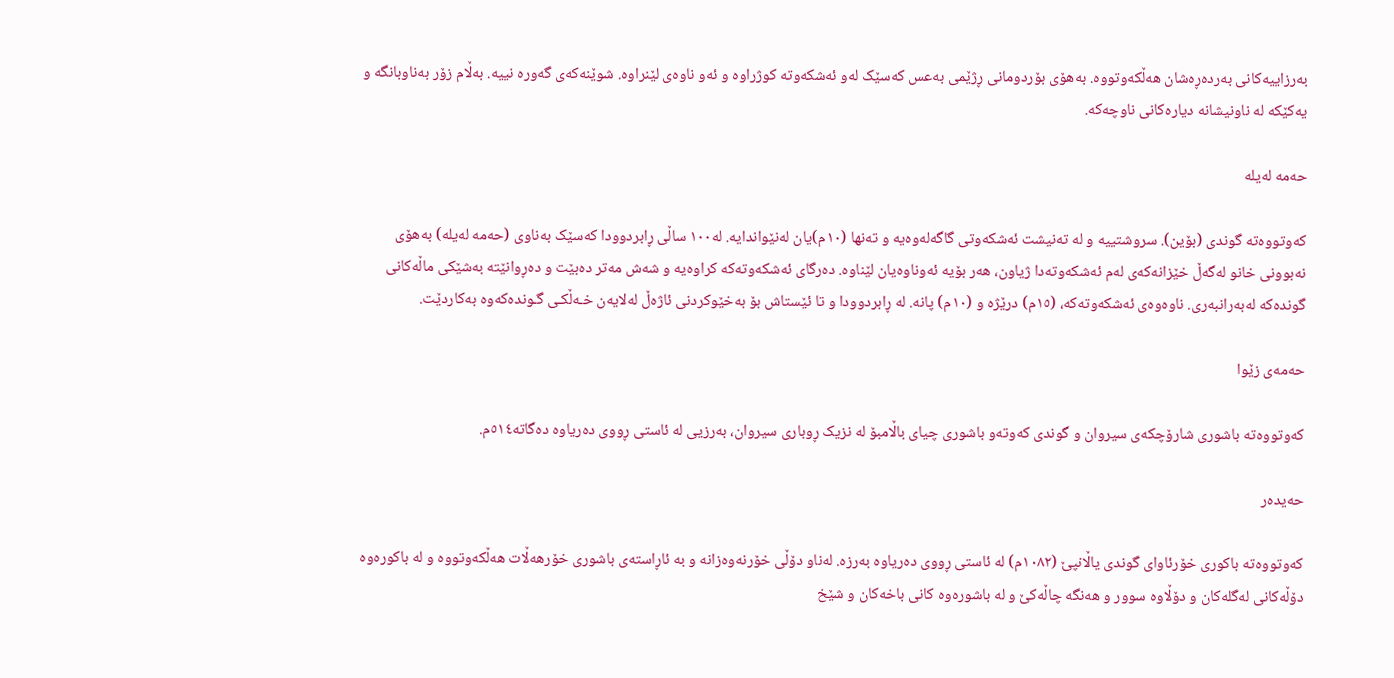بەرزاییەکانی بەردەڕەشان هەڵکەوتووە. بەهۆی بۆردومانی ڕژێمی بەعس کەسێک لەو ئەشکەوتە کوژراوە و ئەو ناوەی لێنراوە. شوێنەکەی گەورە نیيە. بەڵام زۆر بەناوبانگە و یەکێکە لە ناونیشانە دیارەکانی ناوچەکە.

حەمە لەیلە

کەوتووەتە گوندی (بۆین). سروشتییە و لە تەنیشت ئەشکەوتی گاگەلەوەیە و تەنها (١٠م)یان لەنێواندایە. لە١٠٠ ساڵی ڕابردوودا کەسێک بەناوی (حەمە لەیلە) بەهۆی نەبوونی خانو لەگەڵ خێزانەکەی لەم ئەشکەوتەدا ژیاون، هەر بۆیە ئەوناوەیان لێناوە. دەرگای ئەشکەوتەکە کراوەیە و شەش مەتر دەبێت و دەڕوانێتە بەشێکی ماڵەکانی گوندەکە لەبەرانبەری. ناوەوەی ئەشکەوتەکە، (١٥م) درێژە و (١٠م) پانە. لە ڕابردوودا و تا ئێستاش بۆ بەخێوکردنی ئاژەڵ لەلایەن خـەڵکـی گـوندەکەوە بەکاردێت.

حەمەی زێوا

کەوتووەتە باشوری شارۆچکەی سیروان و گوندی کەوتەو باشوری چیای باڵامبۆ لە نزیک ڕوباری سیروان، بەرزیی لە ئاستی ڕووی دەریاوه ‌دەگاتە٥١٤م.

حەیدەر

کەوتووەتە باکوری خۆرئاوای گوندی یاڵانپێ (١٠٨٢م) لە ئاستی ڕووی دەریاوە بەرزە. لەناو دۆڵی خۆرنەوەزانە و بە ئاڕاستەی باشوری خۆرهەڵات هەڵکەوتووە و لە باکورەوە دۆڵەکانی لەگلەکان و دۆڵاوە سوور و هەنگە چاڵەکێ و لە باشورەوە کانی باخەکان و شێخ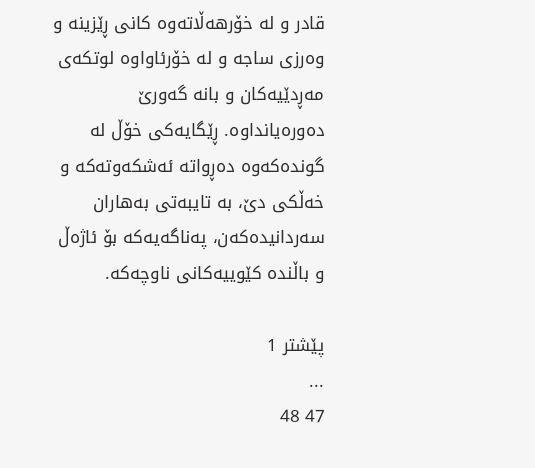قادر و لە خۆرهەڵاتەوە کانی ڕێزینە و وەرزی ساجە و لە خۆرئاواوە لوتکەی مەڕدێیەکان و بانە گەورێ دەورەیانداوە. ڕێگایەکی خۆڵ لە گوندەکەوە دەڕواتە ئەشکەوتەکە و خەڵکی دێ، بە تایبەتی بەهاران سەردانیدەکەن، پەناگەیەکە بۆ ئاژەڵ و باڵندە کێوییەکانی ناوچەکە.

پێشتر 1
...
47 48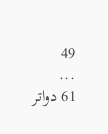49
...
61 دواتر